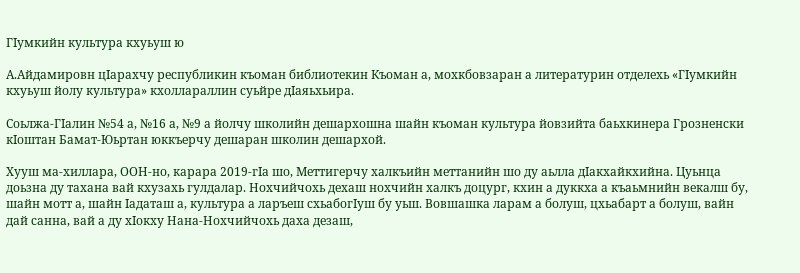ГIумкийн культура кхуьуш ю

А.Айдамировн цIарахчу республикин къоман библиотекин Къоман а, мохкбовзаран а литературин отделехь «ГIумкийн кхуьуш йолу культура» кхоллараллин суьйре дIаяьхьира.

Соьлжа-ГIалин №54 а, №16 а, №9 а йолчу школийн дешархошна шайн къоман культура йовзийта баьхкинера Грозненски кIоштан Бамат-Юьртан юккъерчу дешаран школин дешархой.

Хууш ма-хиллара, ООН-но, карара 2019-гIа шо, Меттигерчу халкъийн меттанийн шо ду аьлла дIакхайкхийна. Цуьнца доьзна ду тахана вай кхузахь гулдалар. Нохчийчохь дехаш нохчийн халкъ доцург, кхин а дуккха а къаьмнийн векалш бу, шайн мотт а, шайн Iадаташ а, культура а ларъеш схьабогIуш бу уьш. Вовшашка ларам а болуш, цхьабарт а болуш, вайн дай санна, вай а ду хIокху Нана-Нохчийчохь даха дезаш,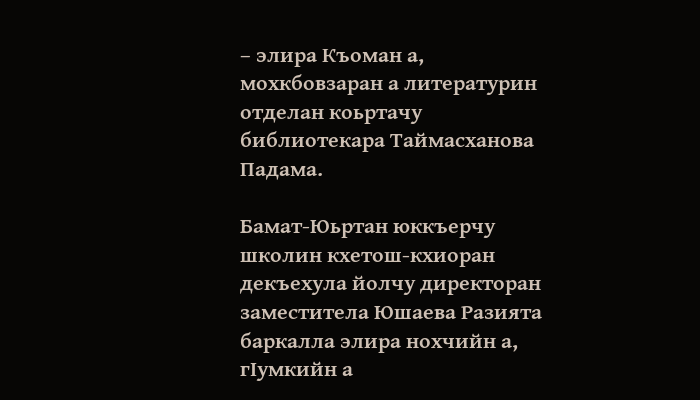– элира Къоман а, мохкбовзаран а литературин отделан коьртачу библиотекара Таймасханова Падама.

Бамат-Юьртан юккъерчу школин кхетош-кхиоран декъехула йолчу директоран заместитела Юшаева Разията баркалла элира нохчийн а, гIумкийн а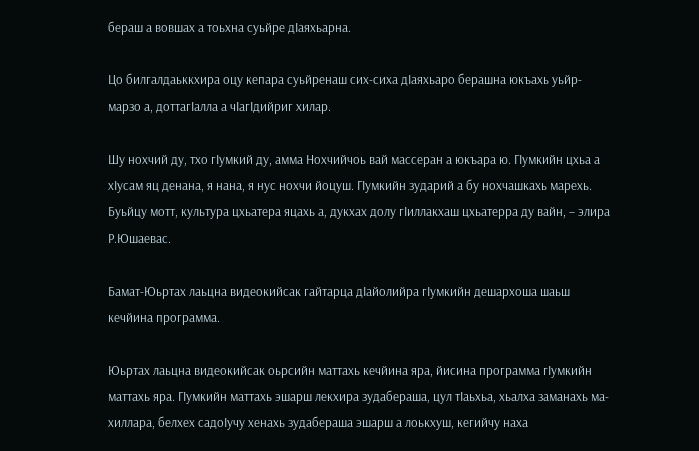бераш а вовшах а тоьхна суьйре дIаяхьарна.

Цо билгалдаьккхира оцу кепара суьйренаш сих-сиха дIаяхьаро берашна юкъахь уьйр-марзо а, доттагIалла а чIагIдийриг хилар.

Шу нохчий ду, тхо гIумкий ду, амма Нохчийчоь вай массеран а юкъара ю. ГIумкийн цхьа а хIусам яц денана, я нана, я нус нохчи йоцуш. ГIумкийн зударий а бу нохчашкахь марехь. Буьйцу мотт, культура цхьатера яцахь а, дукхах долу гIиллакхаш цхьатерра ду вайн, – элира Р.Юшаевас.

Бамат-Юьртах лаьцна видеокийсак гайтарца дIайолийра гIумкийн дешархоша шаьш кечйина программа.

Юьртах лаьцна видеокийсак оьрсийн маттахь кечйина яра, йисина программа гIумкийн маттахь яра. ГIумкийн маттахь эшарш лекхира зудабераша, цул тIаьхьа, хьалха заманахь ма-хиллара, белхех садоIучу хенахь зудабераша эшарш а лоькхуш, кегийчу наха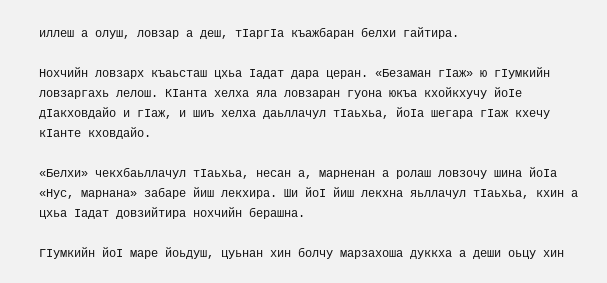иллеш а олуш, ловзар а деш, тIаргIа къажбаран белхи гайтира.

Нохчийн ловзарх къаьсташ цхьа Iадат дара церан. «Безаман гIаж» ю гIумкийн ловзаргахь лелош. КIанта хелха яла ловзаран гуона юкъа кхойкхучу йоIе дIакховдайо и гIаж, и шиъ хелха даьллачул тIаьхьа, йоIа шегара гIаж кхечу кIанте кховдайо.

«Белхи» чекхбаьллачул тIаьхьа, несан а, марненан а ролаш ловзочу шина йоIа «Нус, марнана» забаре йиш лекхира. Ши йоI йиш лекхна яьллачул тIаьхьа, кхин а цхьа Iадат довзийтира нохчийн берашна.

ГIумкийн йоI маре йоьдуш, цуьнан хин болчу марзахоша дуккха а деши оьцу хин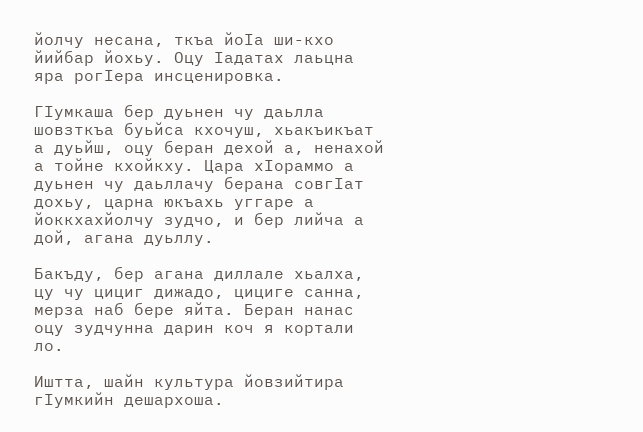йолчу несана, ткъа йоIа ши-кхо йийбар йохьу. Оцу Iадатах лаьцна яра рогIера инсценировка.

ГIумкаша бер дуьнен чу даьлла шовзткъа буьйса кхочуш, хьакъикъат а дуьйш, оцу беран дехой а, ненахой а тойне кхойкху. Цара хIораммо а дуьнен чу даьллачу берана совгIат дохьу, царна юкъахь уггаре а йоккхахйолчу зудчо, и бер лийча а дой, агана дуьллу.

Бакъду, бер агана диллале хьалха, цу чу цициг дижадо, цициге санна, мерза наб бере яйта. Беран нанас оцу зудчунна дарин коч я кортали ло.

Иштта, шайн культура йовзийтира гIумкийн дешархоша.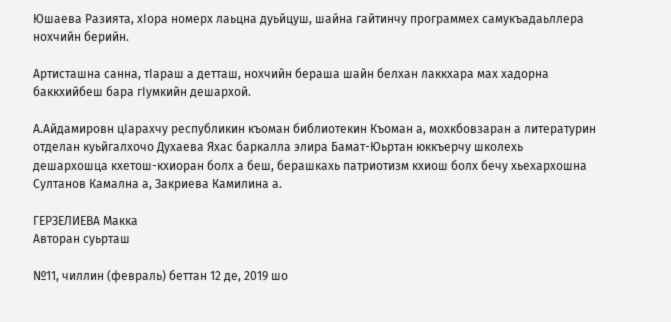Юшаева Разията, хIора номерх лаьцна дуьйцуш, шайна гайтинчу программех самукъадаьллера нохчийн берийн.

Артисташна санна, тIараш а детташ, нохчийн бераша шайн белхан лаккхара мах хадорна баккхийбеш бара гIумкийн дешархой.

А.Айдамировн цIарахчу республикин къоман библиотекин Къоман а, мохкбовзаран а литературин отделан куьйгалхочо Духаева Яхас баркалла элира Бамат-Юьртан юккъерчу школехь дешархошца кхетош-кхиоран болх а беш, берашкахь патриотизм кхиош болх бечу хьехархошна Султанов Камална а, Закриева Камилина а.

ГЕРЗЕЛИЕВА Макка
Авторан суьрташ

№11, чиллин (февраль) беттан 12 де, 2019 шо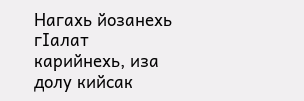Нагахь йозанехь гIалат карийнехь, иза долу кийсак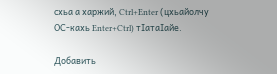схьа а харжий, Ctrl+Enter (цхьайолчу ОС-кахь Enter+Ctrl) тIатаIайе.

Добавить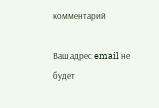комментарий

Ваш адрес email не будет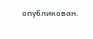опубликован.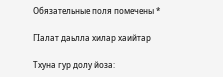Обязательные поля помечены *

ГIалат даьлла хилар хаийтар

Тхуна гур долу йоза: